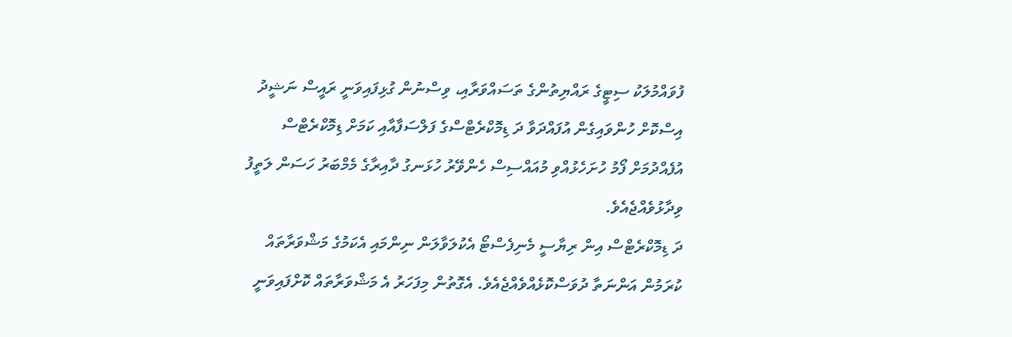ފުވައްމުލަކު ސިޓީގެ ރައްޔިތުންގެ ތަސައްވަރާއި، ވިސްނުން ގުޅިފައިވަނީ ރައީސް ނަޝީދު އިސްކޮށް ހުންވައިގެން އުފައްދަވާ ދަ ޑިމޮކްރެޓްސްގެ ފަލްސަފާއާއި ކަމަށް ޑިމޮކްރެޓްސް އުފެއްދުމަށް ފޯމު ހުށަހެޅުއްވި މުއައްސިސް ހެންވޭރު ހުޅަނގު ދާއިރާގެ މެމްބަރު ހަސަން ލަތީފު ވިދާޅުވެއްޖެއެވެ.
ދަ ޑިމޮކްރެޓްސް އިން ރިޔާސީ މެނިފެސްޓޯ އެކުލަވާލަން ނިންމައި އެކަމުގެ މަޝްވަރާތައް ކުރަމުން އަންނަތާ ދުވަސްކޮޅެއްވެއްޖެއެވެ. އެގޮތުން މިފަހަރު އެ މަޝްވަރާތައް ކޮށްފައިވަނީ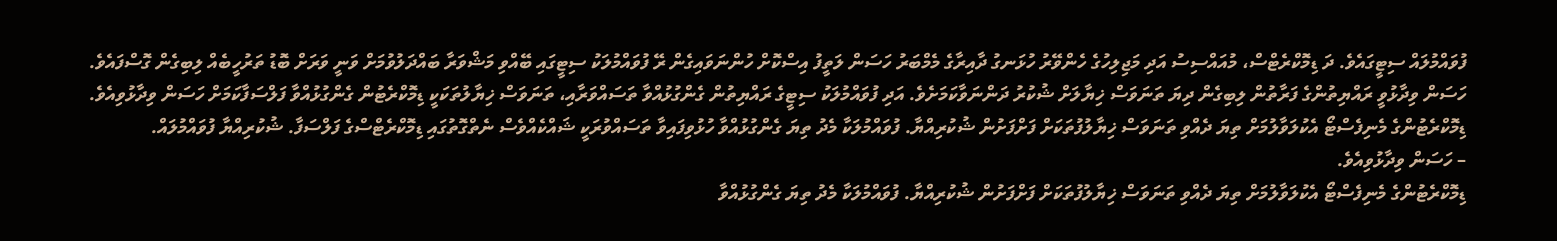ފުވައްމުލައް ސިޓީގައެވެ. ދަ ޑިމޮކްރެޓްސް، މުއައްސިސު އަދި މަޖިލިހުގެ ހެންވޭރު ހުޅަނގު ދާއިރާގެ މެމްބަރު ހަސަން ލަތީފު އިސްކޮށް ހުންނަވައިގެން ރޭ ފުވައްމުލަކު ސިޓީގައި ބޭއްވި މަޝްވަރާ ބައްދަލުވުމަށް ވަނީ ވަރަށް ބޮޑު ތަރުހީބެއް ލިބިގެން ގޮސްފައެވެ.
ހަސަން ވިދާޅުވީ ރައްޔިތުންގެ ފަރާތުން ލިބިގެން ދިޔަ ތަނަވަސް ޚިޔާލަށް ޝުކުރު ދަންނަވާކަމަށެވެ. އަދި ފުވައްމުލަކު ސިޓީގެ ރައްޔިތުން ގެންގުޅުއްވާ ތަސައްވަރާއި، ތަނަވަސް ޚިޔާލުތަކަކީ ޑިމޮކްރެޓުން ގެންގުޅުއްވާ ފަލްސަފާކަމަށް ހަސަން ވިދާޅުވިއެވެ.
ޑިމޮކްރެޓުންގެ މެނިފެސްޓޯ އެކުލަވާލުމަށް ތިޔަ ދެއްވި ތަނަވަސް ޚިޔާލުފުތަކަށް ފަށްފަށުން ޝުކުރިއްޔާ. ފުވައްމުލަކާ މެދު ތިޔަ ގެންގުޅުއްވާ ހުޅުވިފައިވާ ތަސައްވުރަކީ ޝައްކެއްވެސް ނެތްގޮތުގައި ޑިމޮކްރެޓްސްގެ ފަލްސަފާ. ޝުކުރިއްޔާ ފުވައްމުލައް.
– ހަސަން ވިދާޅުވިއެވެ.
ޑިމޮކްރެޓުންގެ މެނިފެސްޓޯ އެކުލަވާލުމަށް ތިޔަ ދެއްވި ތަނަވަސް ޚިޔާލުފުތަކަށް ފަށްފަށުން ޝުކުރިއްޔާ. ފުވައްމުލަކާ މެދު ތިޔަ ގެންގުޅުއްވާ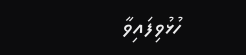ހުޅުވިފައިވާ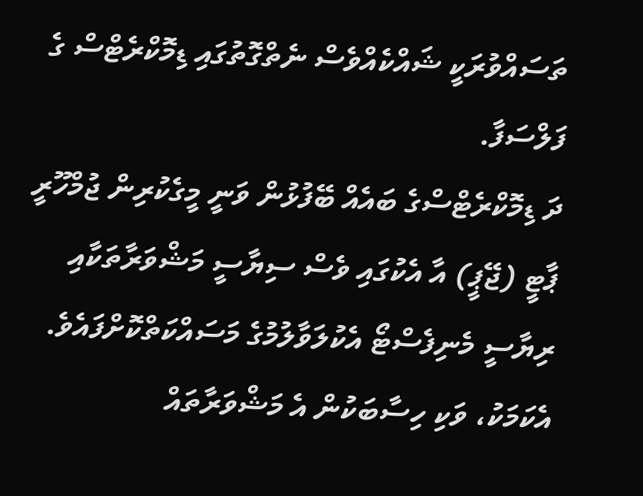ތަސައްވުރަކީ ޝައްކެއްވެސް ނެތްގޮތުގައި ޑިމޮކްރެޓްސް ގެ ފަލްސަފާ.
ދަ ޑިމޮކްރެޓްސްގެ ބައެއް ބޭފުޅުން ވަނީ މީގެކުރިން ޖުމްހޫރީ ޕާޓީ (ޖޭޕީ) އާ އެކުގައި ވެސް ސިޔާސީ މަޝްވަރާތަކާއި ރިޔާސީ މެނިފެސްޓޯ އެކުލަވާލުމުގެ މަސައްކަތްކޮށްފައެވެ. އެކަމަކު، ވަކި ހިސާބަކުން އެ މަޝްވަރާތައް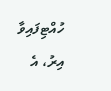ހުއްޓިފައިވާ އިރު، އެ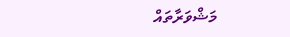މަޝްވަރާތައް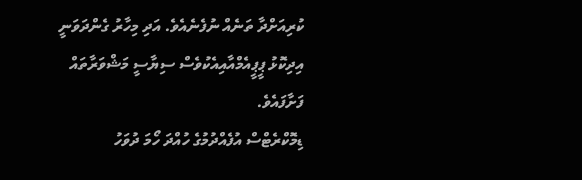ކުރިއަށްދާ ތަނެއް ނުފެނެއެވެ. އަދި މިހާރު ގެންދަވަނީ އިދިކޮޅު ޕީޕީއެމްއާއިއެކުވެސް ސިޔާސީ މަޝްވަރާތައް ފަށާފައެވެ.
ޑިމޮކްރެޓްސް އުފެއްދުމުގެ ހުއްދަ ހޯމަ ދުވަހު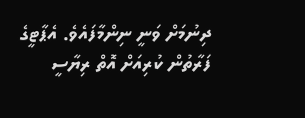ދިނުމަށް ވަނީ ނިންމާފައެވެ. އެޕާޓީގެ ފަރާތުން ކުރިއަށް އޮތް ރިޔާސީ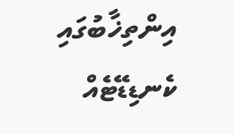އިންތިޚާބުގައި ކެނޑިޑޭޓެއް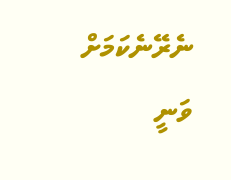ނެރޭނެކަމަށް ވަނީ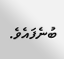ބުނެފައެވެ.